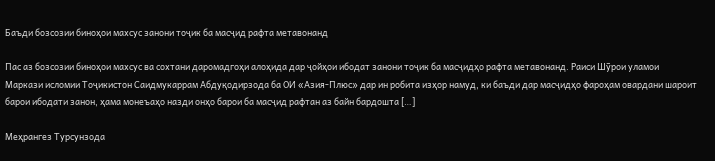Баъди бозсозии биноҳои махсус занони тоҷик ба масҷид рафта метавонанд

Пас аз бозсозии биноҳои махсус ва сохтани даромадгоҳи алоҳида дар ҷойҳои ибодат занони тоҷик ба масҷидҳо рафта метавонанд. Раиси Шӯрои уламои Маркази исломии Тоҷикистон Саидмукаррам Абдуқодирзода ба ОИ «Азия-Плюс» дар ин робита изҳор намуд, ки баъди дар масҷидҳо фароҳам овардани шароит барои ибодати занон, ҳама монеъаҳо назди онҳо барои ба масҷид рафтан аз байн бардошта […]

Меҳрангез Турсунзода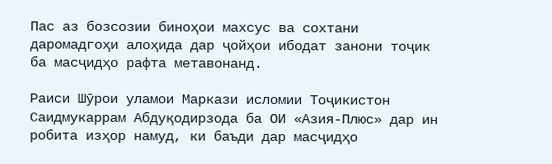Пас аз бозсозии биноҳои махсус ва сохтани даромадгоҳи алоҳида дар ҷойҳои ибодат занони тоҷик ба масҷидҳо рафта метавонанд.

Раиси Шӯрои уламои Маркази исломии Тоҷикистон Саидмукаррам Абдуқодирзода ба ОИ «Азия-Плюс» дар ин робита изҳор намуд, ки баъди дар масҷидҳо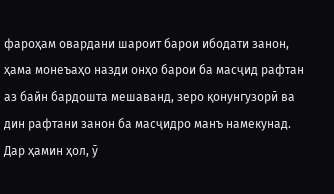фароҳам овардани шароит барои ибодати занон, ҳама монеъаҳо назди онҳо барои ба масҷид рафтан аз байн бардошта мешаванд, зеро қонунгузорӣ ва дин рафтани занон ба масҷидро манъ намекунад. Дар ҳамин ҳол, ӯ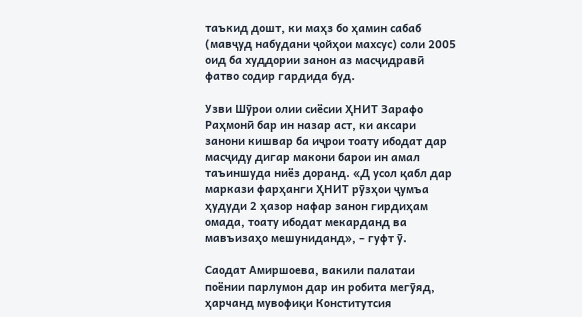таъкид дошт, ки маҳз бо ҳамин сабаб (мавҷуд набудани ҷойҳои махсус) соли 2005 оид ба худдории занон аз масҷидравӣ фатво содир гардида буд.

Узви Шӯрои олии сиёсии ҲНИТ Зарафо Раҳмонӣ бар ин назар аст, ки аксари занони кишвар ба иҷрои тоату ибодат дар масҷиду дигар макони барои ин амал таъиншуда ниёз доранд. «Д усол қабл дар маркази фарҳанги ҲНИТ рӯзҳои ҷумъа ҳудуди 2 ҳазор нафар занон гирдиҳам омада, тоату ибодат мекарданд ва мавъизаҳо мешуниданд», – гуфт ӯ.

Саодат Амиршоева, вакили палатаи поёнии парлумон дар ин робита мегӯяд, ҳарчанд мувофиқи Конститутсия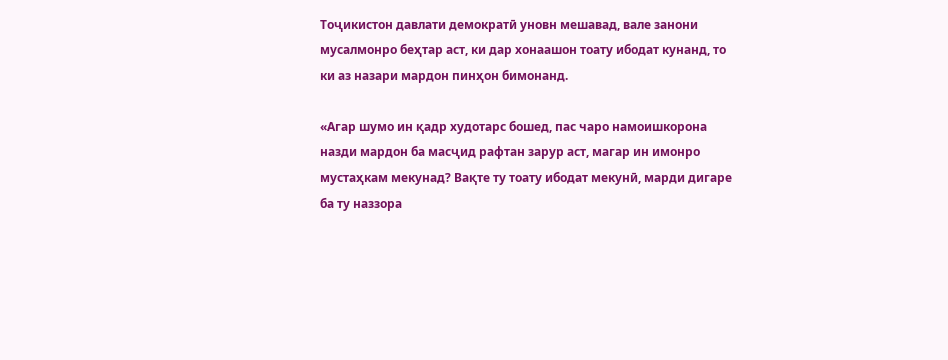Тоҷикистон давлати демократӣ уновн мешавад, вале занони мусалмонро беҳтар аст, ки дар хонаашон тоату ибодат кунанд, то ки аз назари мардон пинҳон бимонанд.

«Агар шумо ин қадр худотарс бошед, пас чаро намоишкорона назди мардон ба масҷид рафтан зарур аст, магар ин имонро мустаҳкам мекунад? Вақте ту тоату ибодат мекунӣ, марди дигаре ба ту наззора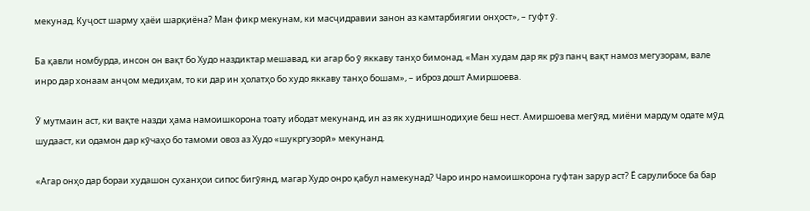мекунад. Куҷост шарму ҳаёи шарқиёна? Ман фикр мекунам, ки масҷидравии занон аз камтарбиягии онҳост», – гуфт ӯ.

Ба қавли номбурда, инсон он вақт бо Худо наздиктар мешавад, ки агар бо ӯ яккаву танҳо бимонад. «Ман худам дар як рӯз панҷ вақт намоз мегузорам, вале инро дар хонаам анҷом медиҳам, то ки дар ин ҳолатҳо бо худо яккаву танҳо бошам», – иброз дошт Амиршоева.

Ӯ мутмаин аст, ки вақте назди ҳама намоишкорона тоату ибодат мекунанд, ин аз як худнишнодиҳие беш нест. Амиршоева мегӯяд, миёни мардум одате мӯд шудааст, ки одамон дар кӯчаҳо бо тамоми овоз аз Худо «шукргузорӣ» мекунанд.

«Агар онҳо дар бораи худашон суханҳои сипос бигӯянд, магар Худо онро қабул намекунад? Чаро инро намоишкорона гуфтан зарур аст? Ё сарулибосе ба бар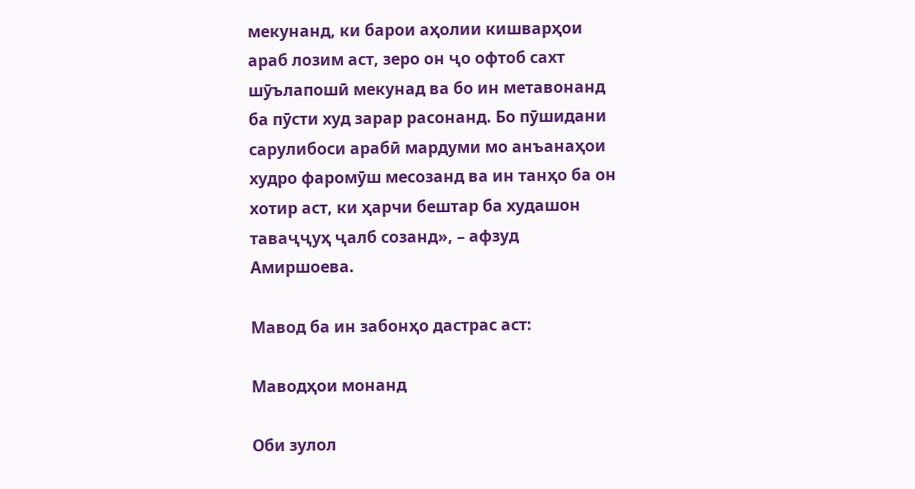мекунанд, ки барои аҳолии кишварҳои араб лозим аст, зеро он ҷо офтоб сахт шӯълапошӣ мекунад ва бо ин метавонанд ба пӯсти худ зарар расонанд. Бо пӯшидани сарулибоси арабӣ мардуми мо анъанаҳои худро фаромӯш месозанд ва ин танҳо ба он хотир аст, ки ҳарчи бештар ба худашон таваҷҷуҳ ҷалб созанд», – афзуд Амиршоева.

Мавод ба ин забонҳо дастрас аст:

Маводҳои монанд

Оби зулол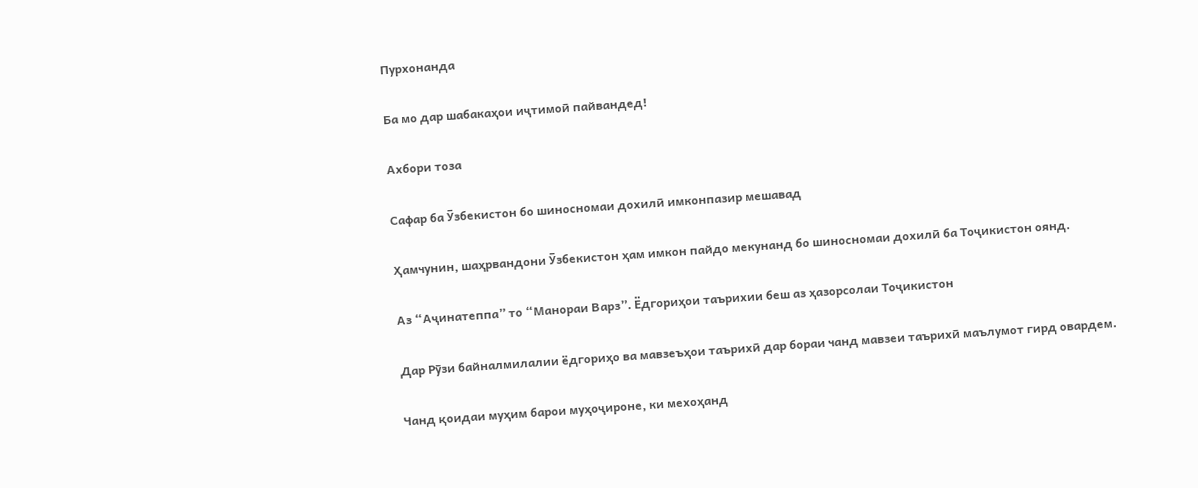Пурхонанда

Ба мо дар шабакаҳои иҷтимоӣ пайвандед!

Ахбори тоза

Сафар ба Ӯзбекистон бо шиносномаи дохилӣ имконпазир мешавад

Ҳамчунин, шаҳрвандони Ӯзбекистон ҳам имкон пайдо мекунанд бо шиносномаи дохилӣ ба Тоҷикистон оянд.

Аз “Аҷинатеппа” то “Манораи Варз”. Ёдгориҳои таърихии беш аз ҳазорсолаи Тоҷикистон

Дар Рӯзи байналмилалии ёдгориҳо ва мавзеъҳои таърихӣ дар бораи чанд мавзеи таърихӣ маълумот гирд овардем.

Чанд қоидаи муҳим барои муҳоҷироне, ки мехоҳанд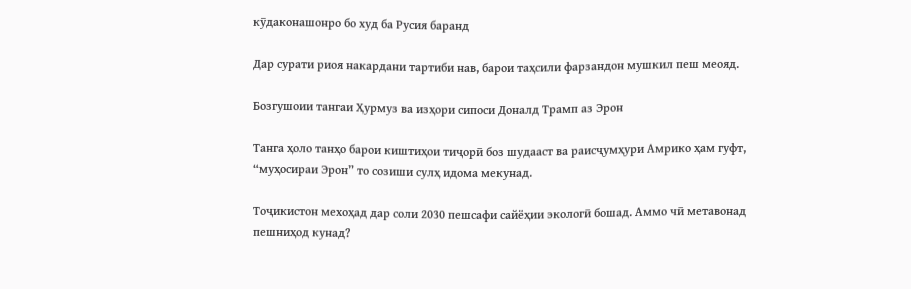кӯдаконашонро бо худ ба Русия баранд

Дар сурати риоя накардани тартиби нав, барои таҳсили фарзандон мушкил пеш меояд.

Бозгушоии тангаи Ҳурмуз ва изҳори сипоси Доналд Трамп аз Эрон

Танга ҳоло танҳо барои киштиҳои тиҷорӣ боз шудааст ва раисҷумҳури Амрико ҳам гуфт, “муҳосираи Эрон” то созиши сулҳ идома мекунад.

Тоҷикистон мехоҳад дар соли 2030 пешсафи сайёҳии экологӣ бошад. Аммо чӣ метавонад пешниҳод кунад?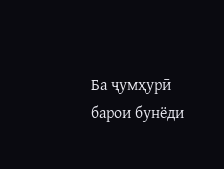Ба ҷумҳурӣ барои бунёди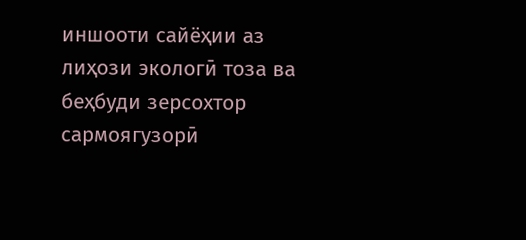иншооти сайёҳии аз лиҳози экологӣ тоза ва беҳбуди зерсохтор сармоягузорӣ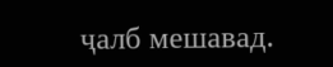ҷалб мешавад.